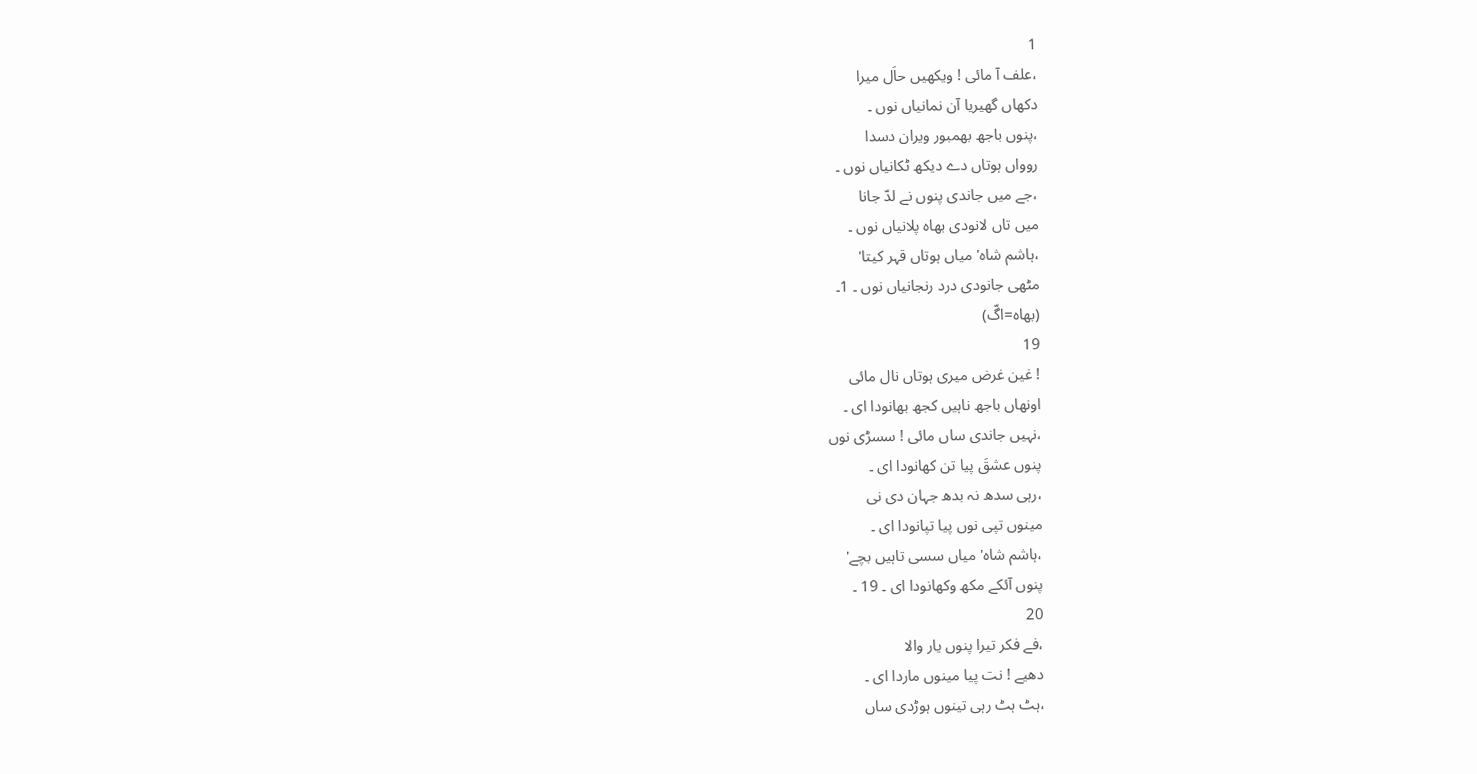1
،علف آ مائی ! ویکھیں حاَل میرا
دکھاں گھیریا آن نمانیاں نوں ۔
،پنوں باجھ بھمبور ویران دسدا
روواں ہوتاں دے دیکھ ٹکانیاں نوں ۔
،جے میں جاندی پنوں نے لدّ جانا
میں تاں لانودی بھاه پلانیاں نوں ۔
،ہاشم شاه' میاں ہوتاں قہر کیتا'
مٹھی جانودی درد رنجانیاں نوں ۔ 1۔
(بھاه=اگّ)
19
! غین غرض میری ہوتاں نال مائی
اونھاں باجھ ناہیں کجھ بھانودا ای ۔
،نہیں جاندی ساں مائی ! سسڑی نوں
پنوں عشقَ پیا تن کھانودا ای ۔
،رہی سدھ نہ بدھ جہان دی نی
مینوں تپی نوں پیا تپانودا ای ۔
،ہاشم شاه' میاں سسی تاہیں بچے'
پنوں آئکے مکھ وکھانودا ای ۔ 19 ۔
20
،فے فکر تیرا پنوں یار والا
دھیے ! نت پیا مینوں ماردا ای ۔
،ہٹ ہٹ رہی تینوں ہوڑدی ساں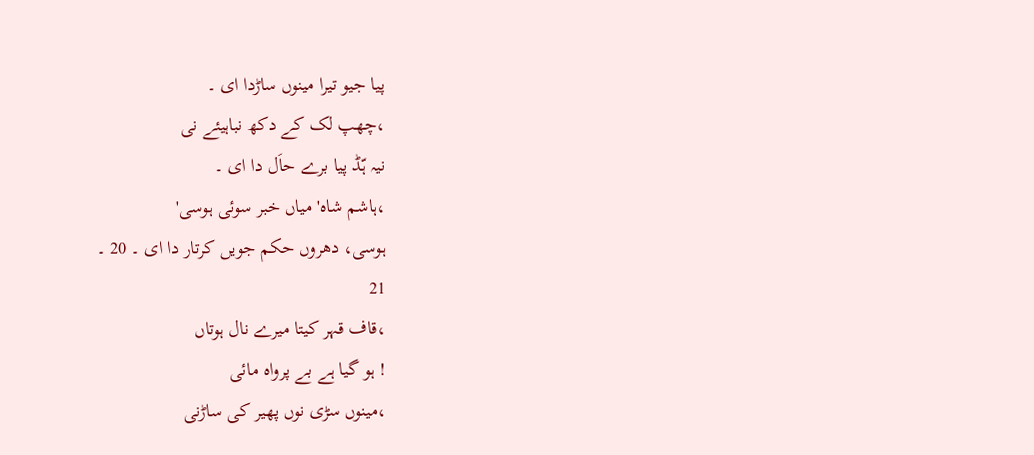پیا جیو تیرا مینوں ساڑدا ای ۔
،چھپ لک کے دکھ نباہیئے نی
نیہ ہّڈ پیا برے حاَل دا ای ۔
،ہاشم شاه' میاں خبر سوئی ہوسی'
ہوسی، دھروں حکم جویں کرتار دا ای ۔ 20 ۔
21
،قاف قہر کیتا میرے نال ہوتاں
! ہو گیا ہے بے پرواه مائی
،مینوں سڑی نوں پھیر کی ساڑنی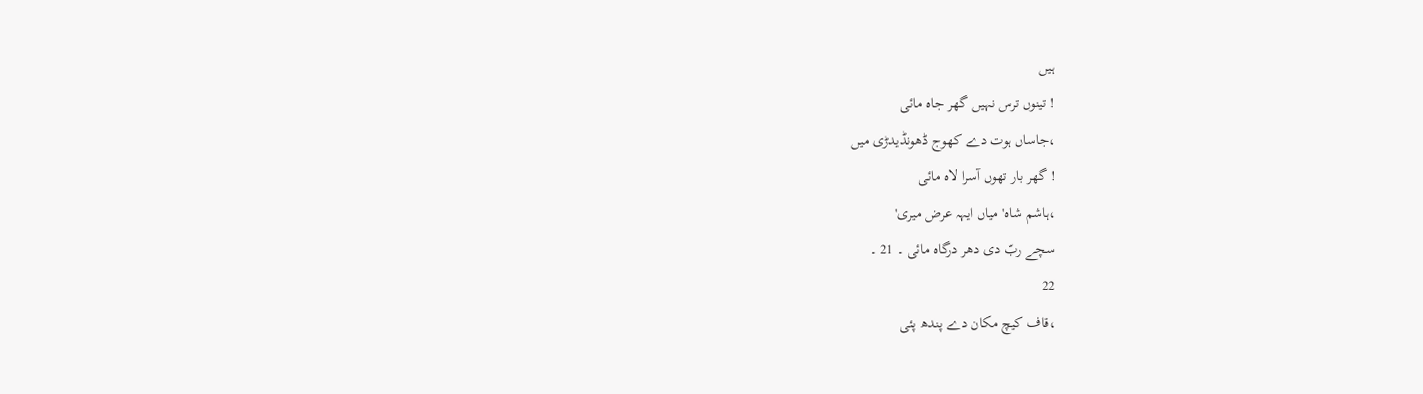ہیں
! تینوں ترس نہیں گھر جاه مائی
،جاساں ہوت دے کھوج ڈھونڈیدڑی میں
! گھر بار تھوں آسرا لاه مائی
،ہاشم شاه' میاں ایہہ عرض میری'
سچے ربّ دی دھر درگاه مائی ۔ 21 ۔
22
،قاف کیچ مکان دے پندھ پئی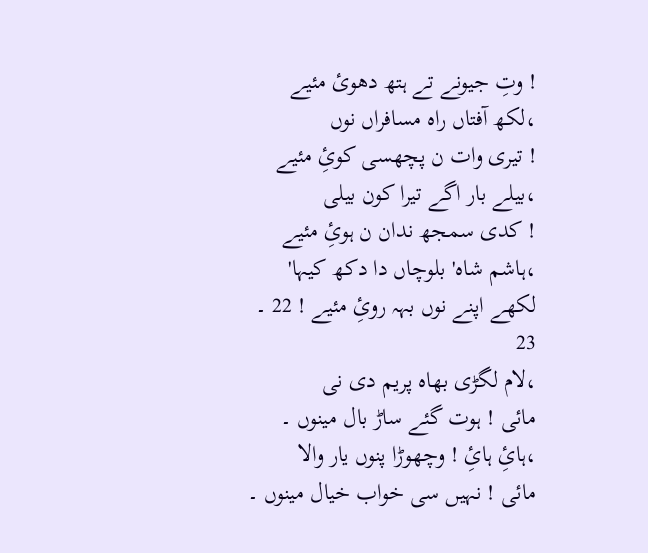! وتِ جیونے تے ہتھ دھوئ مئیے
،لکھ آفتاں راه مسافراں نوں
! تیری وات ن پچھسی کوئِ مئیے
،بیلے بار اگے تیرا کون بیلی
! کدی سمجھ ندان ن ہوئِ مئیے
،ہاشم شاه' بلوچاں دا دکھ کیہا'
لکھے اپنے نوں بہہ روئِ مئیے ! 22 ۔
23
،لام لگڑی بھاه پریم دی نی
مائی ! ہوت گئے ساڑ بال مینوں ۔
،ہائِ ہائِ ! وچھوڑا پنوں یار والا
مائی ! نہیں سی خواب خیال مینوں ۔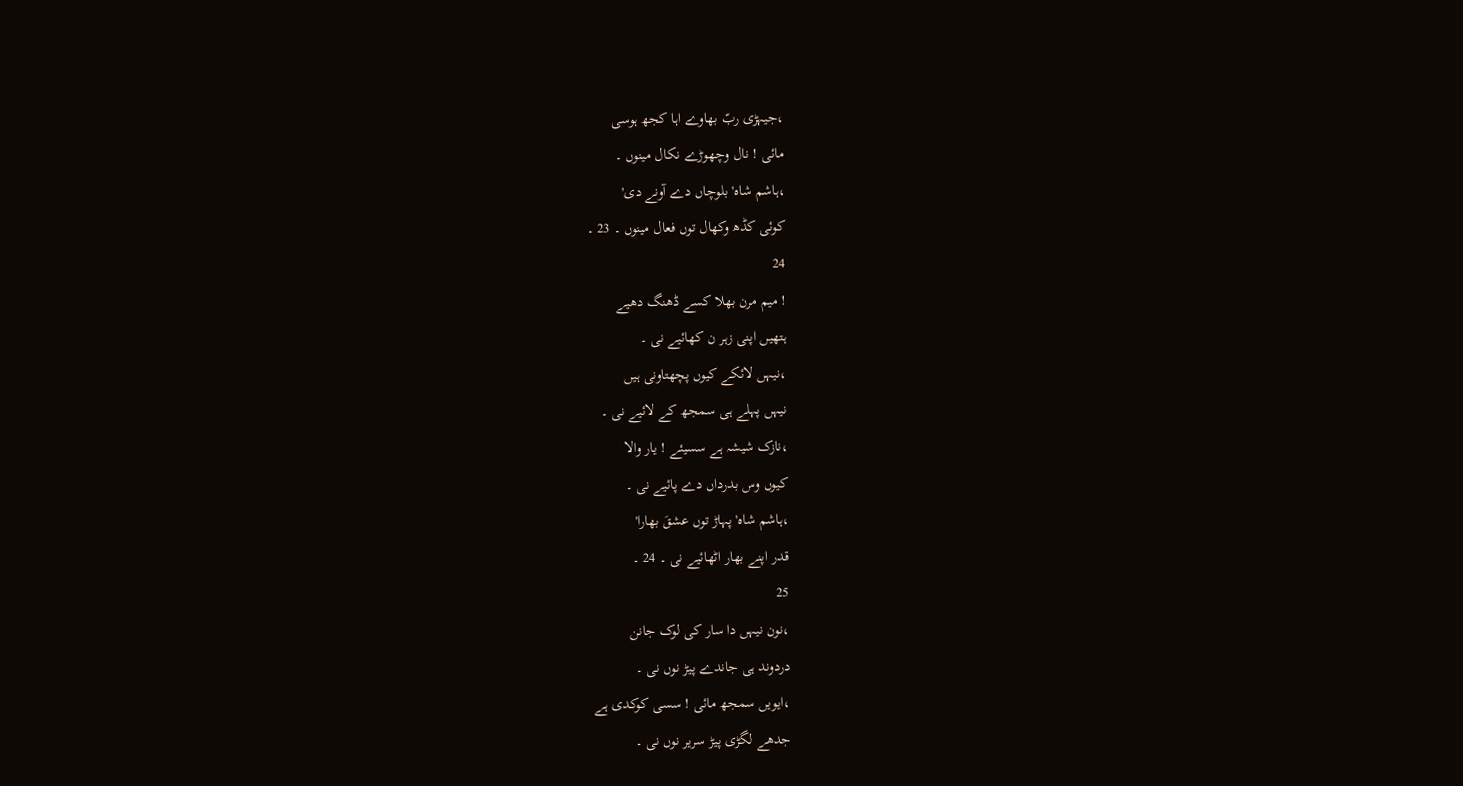،جیہڑی ربّ بھاوے اہا کجھ ہوسی
مائی ! نال وچھوڑے نکال مینوں ۔
،ہاشم شاه' بلوچاں دے آونے دی'
کوئی کڈھ وکھال توں فعال مینوں ۔ 23 ۔
24
! میم مرن بھلا کسے ڈھنگ دھیے
ہتھیں اپنی زہر ن کھائیے نی ۔
،نیہں لائکے کیوں پچھتاونی ہیں
نیہں پہلے ہی سمجھ کے لائیے نی ۔
،نازک شیشہ ہے سسیئے ! یار والا
کیوں وس بدرداں دے پائیے نی ۔
،ہاشم شاه' پہاڑ توں عشقَ بھارا'
قدر اپنے بھار اٹھائیے نی ۔ 24 ۔
25
،نون نیہں دا سار کی لوک جانن
دردوند ہی جاندے پیڑ نوں نی ۔
،ایویں سمجھ مائی ! سسی کوکدی ہے
جدھے لگڑی پیڑ سریر نوں نی ۔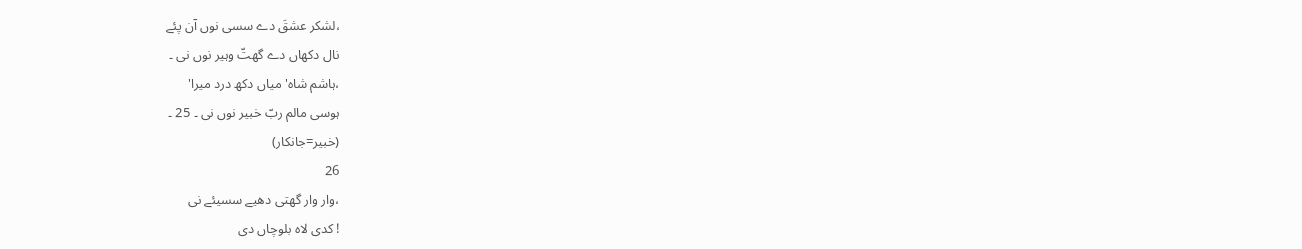،لشکر عشقَ دے سسی نوں آن پئے
نال دکھاں دے گھتّ وہیر نوں نی ۔
،ہاشم شاه' میاں دکھ درد میرا'
ہوسی مالم ربّ خبیر نوں نی ۔ 25 ۔
(خبیر=جانکار)
26
،وار وار گھتی دھیے سسیئے نی
! کدی لاه بلوچاں دی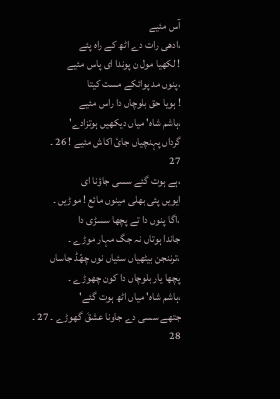آس مئیے
،ادھی رات دے اٹھ کے راه پئے
! لکھیا مول ن پوندا ای پاس مئیے
،پنوں مد پوائکے مست کیتا
! ہویا حق بلوچاں دا راس مئیے
،ہاشم شاه' میاں دیکھیں ہوتزادے'
گرداں پہنچیاں جائ اکاش مئیے ! 26 ۔
27
،ہے ہوت گئے سسی جاؤنا ای
ایویں پئی بھلی مینوں مائع ! موڑیں ۔
،اگا پنوں دا تے پچھا سسڑی دا
جاندا ہوتاں نہ جگ مہار موڑے ۔
،ترننجن بیٹھیاں سئیاں نوں چھّڈ جاساں
پچھا یار بلوچاں دا کون چھوڑے ۔
،ہاشم شاه' میاں اٹھ ہوت گئے'
جتھے سسی دے جاونا عشقَ گھوڑے ۔ 27 ۔
28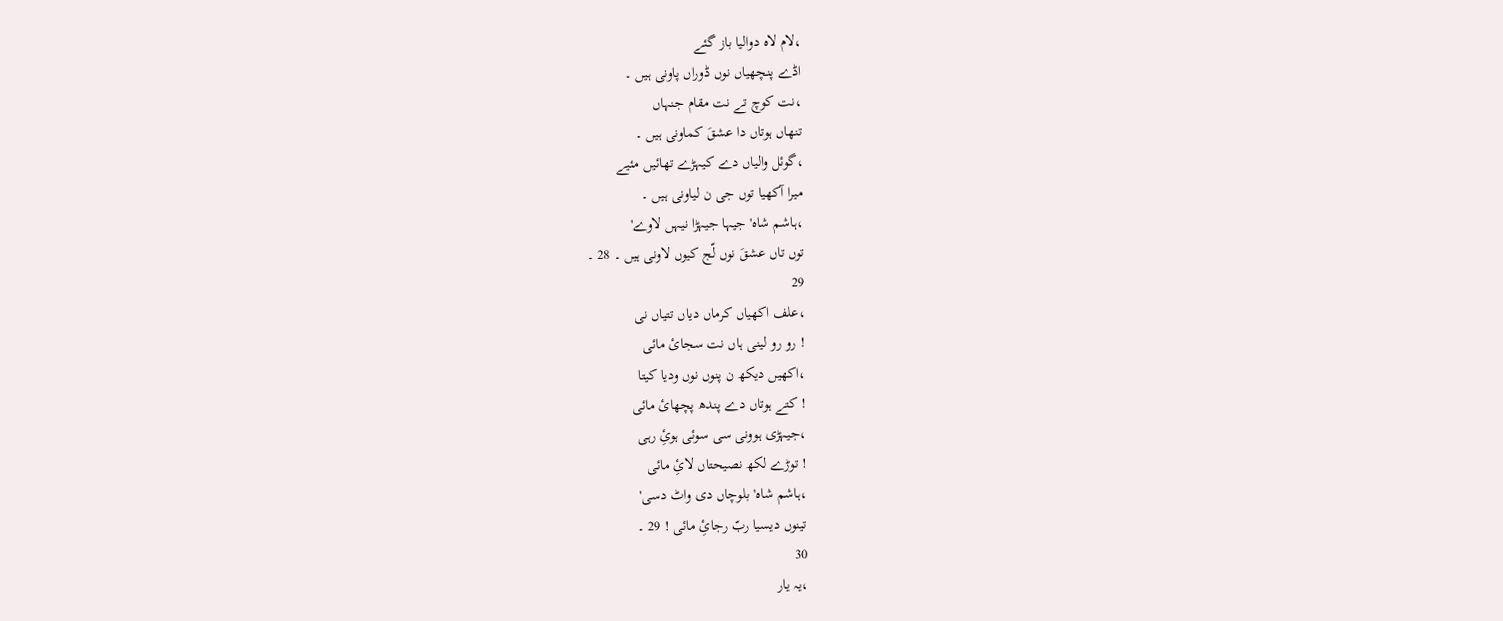،لام لاه دوالیا باز گئے
اڈے پنچھیاں نوں ڈوراں پاونی ہیں ۔
،نت کوچ تے نت مقام جنہاں
تنھاں ہوتاں دا عشقَ کماونی ہیں ۔
،گوئل والیاں دے کیہڑے تھائیں مئیے
میرا آکھیا توں جی ن لیاونی ہیں ۔
،ہاشم شاه' جیہا جیہڑا نیہں لاوے'
توں تاں عشقَ نوں لّج کیوں لاونی ہیں ۔ 28 ۔
29
،علف اکھیاں کرماں دیاں تتیاں نی
! رو رو لینی ہاں نت سجائ مائی
،اکھیں دیکھ ن پنوں نوں ودیا کیتا
! کتے ہوتاں دے پندھ پچھائ مائی
،جیہڑی ہوونی سی سوئی ہوئِ رہی
! توڑے لکھ نصیحتاں لائِ مائی
،ہاشم شاه' بلوچاں دی واٹ دسی'
تینوں دیسیا ربّ رجائِ مائی ! 29 ۔
30
،یہ یار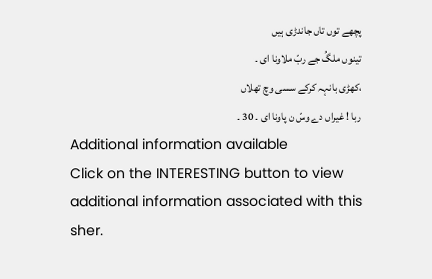پچھے توں تاں جاندڑی ہیں
تینوں ملگُ جے ربّ ملاونا ای ۔
،کھڑی بانہہ کرکے سسی وچ تھلاں
ربا ! غیراں دے وسّ ن پاونا ای ۔ 30 ۔
Additional information available
Click on the INTERESTING button to view additional information associated with this sher.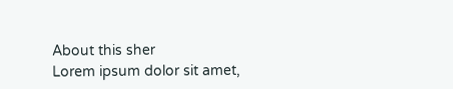About this sher
Lorem ipsum dolor sit amet,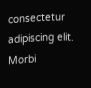consectetur adipiscing elit. Morbi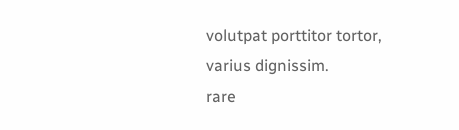volutpat porttitor tortor, varius dignissim.
rare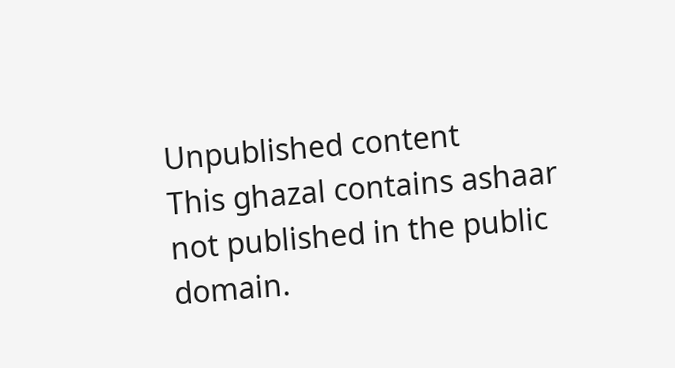Unpublished content
This ghazal contains ashaar not published in the public domain.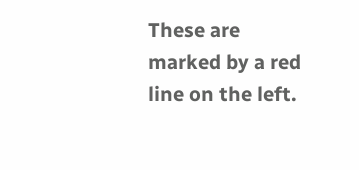These are marked by a red line on the left.